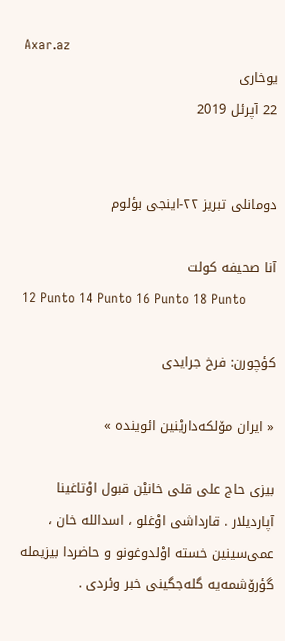Axar.az
یوخاری
22 آپرئل 2019


دومانلی تبریز ۲۲-اینجی بؤلوم

آنا صحیفه کولت
12 Punto 14 Punto 16 Punto 18 Punto

کؤچورن: فرخ جرایدی

« ایران مۆلکه‌داریْنین ائوینده »

بیزی حاج علی قلی خانیْن قبول اوْتاغینا آپاردیلار . قارداشی اوْغلو ، اسدالله خان ، عمی‌سینین خسته اوْلدوغونو و حاضردا بیزیمله گؤرۆشمه‌یه گله‌جگینی خبر وئردی .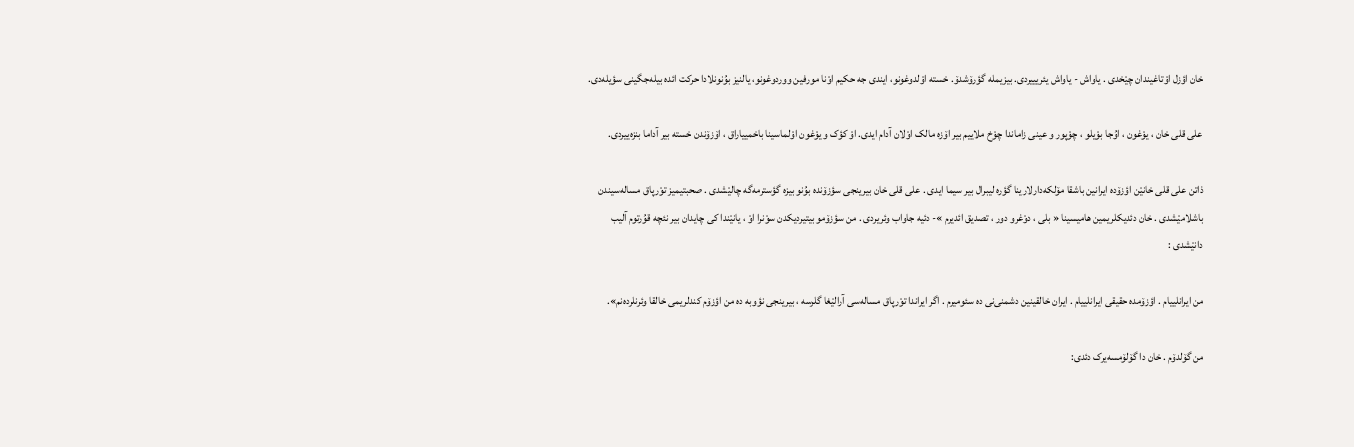خان اؤزل اوْتاغیندان چیْخدی . یاواش - یاواش یئریییردی. بیزیمله گؤرۆشدۆ. خسته اوْلدوغونو، ایندی جه حکیم اوْنا مورفین ووردوغونو، یالنیز بوُنونلادا حرکت ائده بیله‌جگینی سؤیله‌دی.

علی قلی خان ، یوْغون ، اوُجا بوْیلو ، چوْپور و عینی زاماندا چوْخ ملاییم بیر اۆزه مالک اوْلان آدام ایدی. اوْ کؤک و یوْغون اوْلماسینا باخمییاراق ، اۆزۆندن خسته بیر آداما بنزه‌ییردی.

ذاتن علی قلی خانیْن اؤزۆده ایرانین باشقا مۆلکه‌دارلارینا گؤره لیبرال بیر سیما ایدی . علی قلی خان بیرینجی سؤزۆنده بوُنو بیزه گؤسترمه‌گه چالیْشدی . صحبتیمیز توْرپاق مساله‌سیندن باشلامیْشدی . خان دئدیکلریمین هامیسینا « بلی ، دوْغرو دور ، تصدیق ائدیرم »- دئیه جاواب وئریردی . من سؤزۆمو بیتیردیکدن سوْنرا اوْ ، یانیْندا کی چایدان بیر نئچه قوُرتوم آلیب دانیْشدی :

من ایرانلییام . اؤزۆمده حقیقی ایرانلییام . ایران خالقینین دشمنی‌نی ده سئومیرم . اگر ایراندا توْرپاق مساله‌سی آرالیْغا گلرسه ، بیرینجی نؤوبه ده من اؤزۆم کندلریمی خالقا وئرنلرده‌نم».

من گۆلدۆم . خان دا گۆلۆمسه‌یرک دئدی: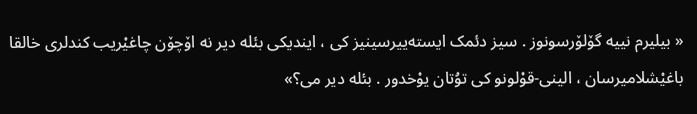« بیلیرم نییه گۆلۆرسونوز . سیز دئمک ایسته‌ییرسینیز کی ، ایندیکی بئله دیر نه اۆچۆن چاغیْریب کندلری خالقا باغیْشلامیرسان ، الینی-قوْلونو کی توُتان یوْخدور . بئله دیر می؟»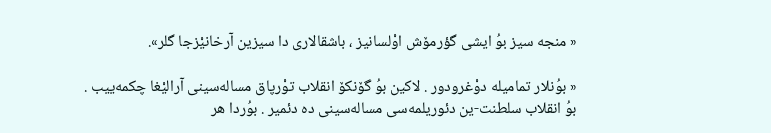« منجه سیز بوُ ایشی گؤرمۆش اوْلسانیز ، باشقالاری دا سیزین آرخانیْزجا گلر».

« بوُنلار تمامیله دوْغرودور . لاکین بوُ گۆنکۆ انقلاب توْرپاق مساله‌سینی آرالیْغا چکمه‌ییب . بوُ انقلاب سلطنت-ین دئوریلمه‌سی مساله‌سینی ده دئمیر . بوُردا هر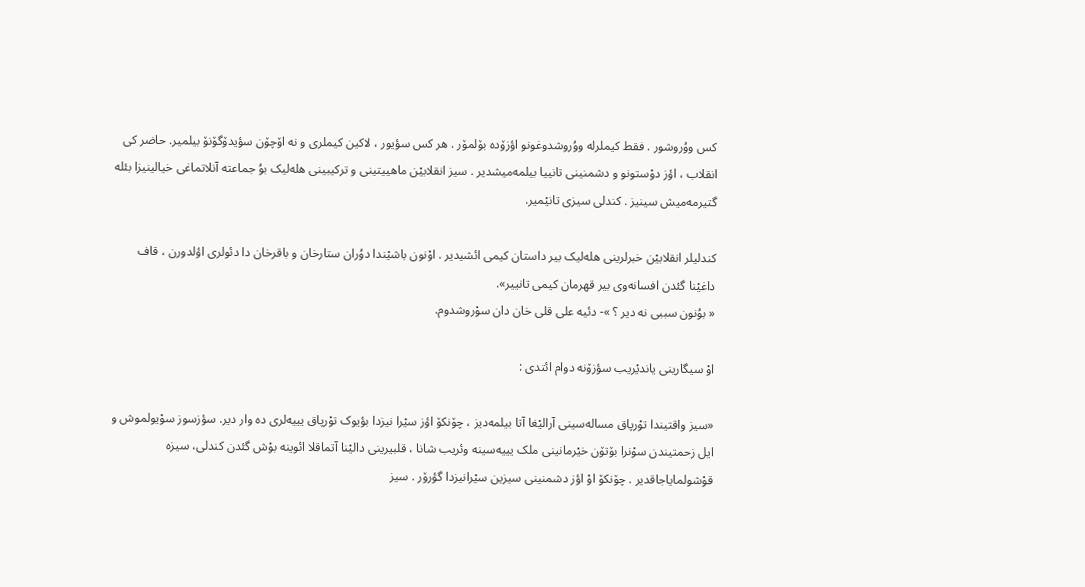کس ووُروشور . فقط کیملرله ووُروشدوغونو اؤزۆده بۆلمۆر . هر کس سؤیور ، لاکین کیملری و نه اۆچۆن سؤیدۆگۆنۆ بیلمیر. حاضر کی انقلاب ، اؤز دوْستونو و دشمنینی تانییا بیلمه‌میشدیر . سیز انقلابیْن ماهییتینی و ترکیبینی هله‌لیک بوُ جماعته آنلاتماغی خیالینیزا بئله گتیرمه‌میش سینیز . کندلی سیزی تانیْمیر.

کندلیلر انقلابیْن خبرلرینی هله‌لیک بیر داستان کیمی ائشیدیر . اوْنون باشیْندا دوُران ستارخان و باقرخان دا دئولری اؤلدورن ، قاف داغیْنا گئدن افسانه‌وی بیر قهرمان کیمی تانییر».
« بوُنون سببی نه دیر ؟ »- دئیه علی قلی خان دان سوْروشدوم.

اوْ سیگارینی یاندیْریب سؤزۆنه دوام ائتدی :

«سیز واقتیندا توْرپاق مساله‌سینی آرالیْغا آتا بیلمه‌دیز ، چۆنکۆ اؤز سیْرا نیزدا بؤیوک توْرپاق یییه‌لری ده وار دیر. سؤزسوز سوْیولموش و ایل زحمتیندن سوْنرا بۆتۆن خیْرمانینی ملک یییه‌سینه وئریب شانا ، قلبیرینی دالیْنا آتماقلا ائوینه بوْش گئدن کندلی، سیزه قوْشولمایاجاقدیر . چۆنکۆ اوْ اؤز دشمنینی سیزین سیْرانیزدا گؤرۆر . سیز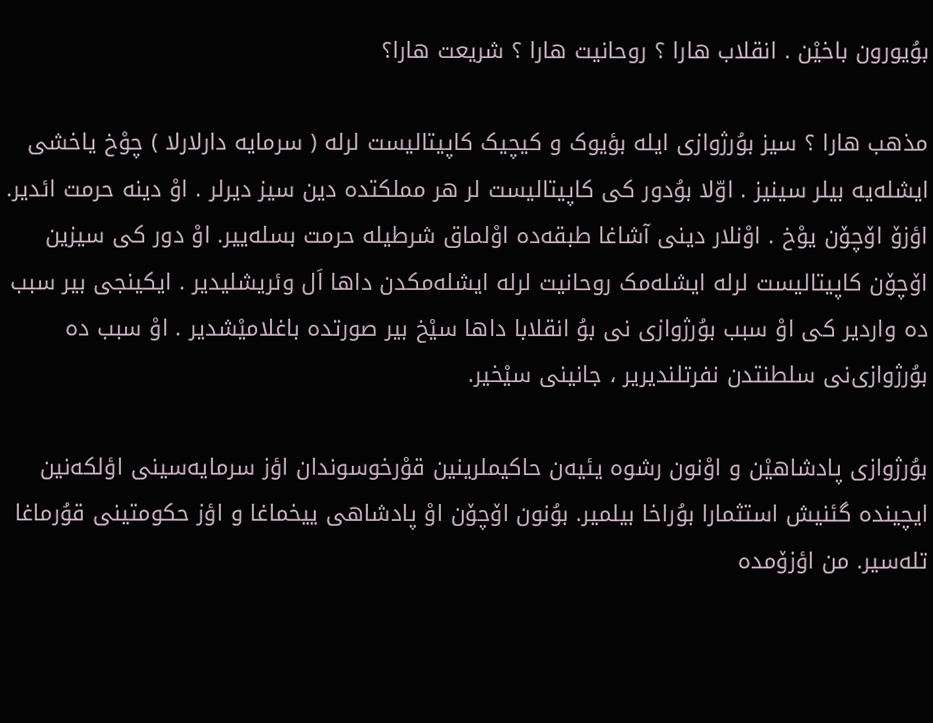بوُیورون باخیْن . انقلاب هارا ؟ روحانیت هارا ؟ شریعت هارا؟

مذهب هارا ؟ سیز بوُرژوازی ایله بؤیوک و کیچیک کاپیتالیست لرله ( سرمایه دارلارلا ) چوْخ یاخشی ایشله‌یه بیلر سینیز . اوّلا بوُدور کی کاپیتالیست لر هر مملکتده دین سیز دیرلر . اوْ دینه حرمت ائدیر. اؤزۆ اۆچۆن یوْخ . اوْنلار دینی آشاغا طبقه‌ده اوْلماق شرطیله حرمت بسله‌ییر. اوْ دور کی سیزین اۆچۆن کاپیتالیست لرله ایشله‌مک روحانیت لرله ایشله‌مکدن داها اَل وئریشلیدیر . ایکینجی بیر سبب ده واردیر کی اوْ سبب بوُرژوازی نی بوُ انقلابا داها سیْخ بیر صورتده باغلامیْشدیر . اوْ سبب ده بوُرژوازی‌نی سلطنتدن نفرتلندیریر ، جانینی سیْخیر.

بوُرژوازی پادشاهیْن و اوْنون رشوه یئیه‌ن حاکیملرینین قوْرخوسوندان اؤز سرمایه‌سینی اؤلکه‌نین ایچینده گئنیش استثمارا بوُراخا بیلمیر. بوُنون اۆچۆن اوْ پادشاهی ییخماغا و اؤز حکومتینی قوُرماغا تله‌سیر. من اؤزۆمده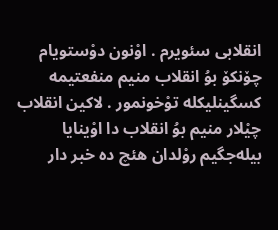انقلابی سئویرم . اوْنون دوْستویام چۆنکۆ بوُ انقلاب منیم منفعتیمه کسگینلیکله توْخونمور . لاکین انقلاب چیْلار منیم بوُ انقلاب دا اوْینایا بیله‌جگیم روْلدان هئچ ده خبر دار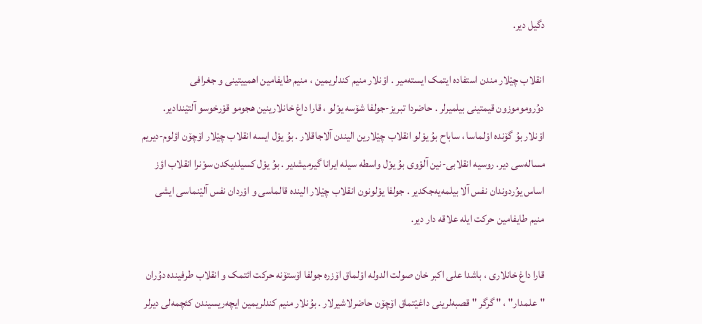دگیل دیر.

انقلاب چیْلار مندن استفاده ایتمک ایسته‌میر . اوْنلار منیم کندلریمین ، منیم طایفامین اهمییتینی و جغرافی دوُروموموزون قیمتینی بیلمیرلر . حاضردا تبریز-جولفا شۆسه یوْلو ، قارا داغ خانلارینین هجومو قوْرخوسو آلتیْندادیر. اوْنلار بوُ گۆنده اوْلماسا ، ساباح بوُ یوْلو انقلاب چیْلارین الیندن آلاجاقلار . بوُ یوْل ایسه انقلاب چیْلار اۆچۆن اؤلوم-دیریم مساله‌سی دیر. روسیه انقلابی-نین آلوْوی بوُ یوْل واسطه سیله ایرانا گیرمیشدیر . بوُ یوْل کسیلدیکدن سوْنرا انقلاب اؤز اساس یوُردوندان نفس آلا بیلمه‌یه‌جکدیر . جولفا یوْلونون انقلاب چیْلار الینده قالماسی و اوْردان نفس آلیْنماسی ایشی منیم طایفامین حرکت ایله علاقه دار دیر.

قارا داغ خانلاری ، باشدا علی اکبر خان صولت الدوله اوْلماق اۆزره جولفا اۆستۆنه حرکت ائتمک و انقلاب طرفینده دوُران "علمدار" ، " گرگر " قصبه‌لرینی داغیْتماق اۆچۆن حاضرلاشیرلار . بوُنلار منیم کندلریمین ایچه‌ریسیندن کئچمه‌لی دیرلر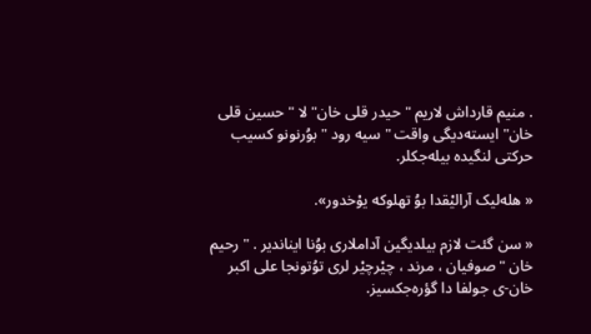. منیم قارداش لاریم "حیدر قلی خان" لا "حسین قلی خان" ایسته‌دیگی واقت " سیه رود " بوُرنونو کسیب حرکتی لنگیده بیله‌جکلر.

« هله‌لیک آرالیْقدا بوُ تهلوکه یوْخدور».

« سن گئت لازم بیلدیگین آداملاری بوُنا ایناندیر . " رحیم خان " صوفیان ، مرند ، چیْرچیْر لری توُتونجا علی اکبر خان-ی جولفا دا گؤره‌جکسیز.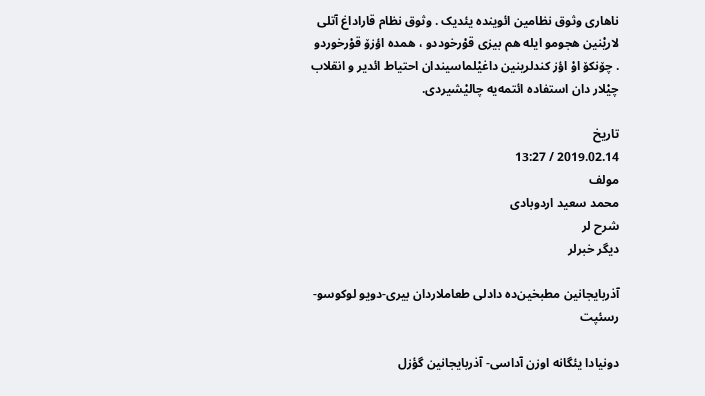ناهاری وثوق نظامین ائوینده یئدیک . وثوق نظام قاراداغ آتلی لاریْنین هجومو ایله هم بیزی قوْرخوددو ، همده اؤزۆ قوْرخوردو . چۆنکۆ اوْ اؤز کندلرینین داغیْلماسیندان احتیاط ائدیر و انقلاب چیْلار دان استفاده ائتمه‌یه چالیْشیردی.

تاریخ
2019.02.14 / 13:27
مولف
محمد سعید اردوبادی
شرح لر
دیگر خبرلر

آذربایجانین مطبخین‌ده دادلی طعاملاردان بیری-دویو لوکوسو-رسئپت

دونیادا یئگانه اوز‌ن آداسی- آذربایجانین گؤزل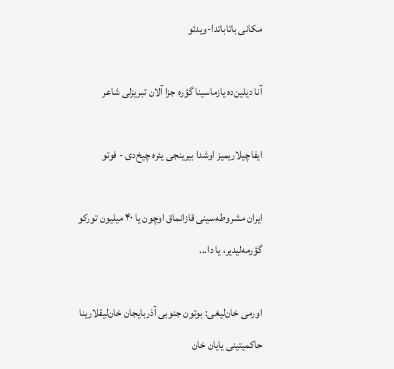مکانی باتاباتدا-ویدئو

آنا دیلین‌ده یازماسینا گؤره جزا آلان تبریزلی شاعر

ایفاچیلاریمیز اوشدا بیرینجی یئره چیخ‌دی - فوتو

ایران مشروطه‌سینی قازانماق اوچون یا ۴۰ میلیون تورکو گؤرمه‌لیدیر، یا دا...

اورمی خان‌لیغی: بوتون جنوبی آذربایجان خان‌لیقلارینا حاکمیتینی یایان خان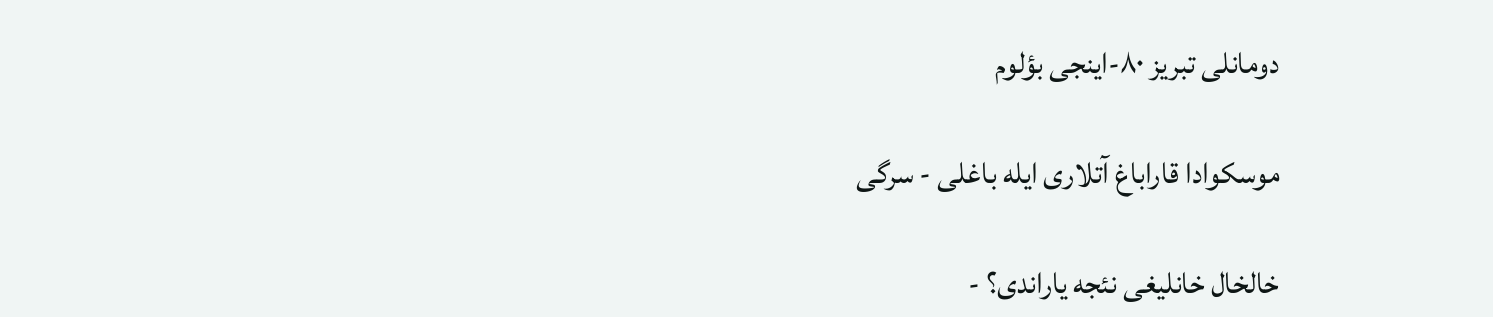دومانلی تبریز ۸۰-اینجی بؤلوم

موسکوادا قاراباغ آتلاری ایله باغلی - سرگی

خالخال خانلیغی نئجه یاراندی؟ -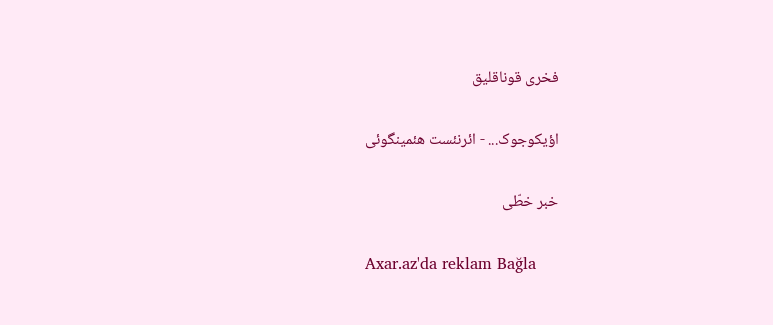فخری قوناقلیق

اؤیکوجوک... - ائرنئست هئمینگوئی

خبر خطّی

Axar.az'da reklam Bağla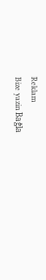Reklam
Bize yazin Bağla